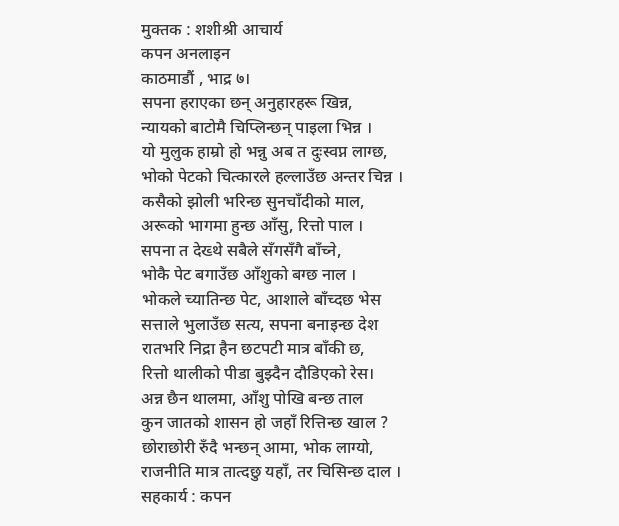मुक्तक : शशीश्री आचार्य
कपन अनलाइन
काठमाडौं , भाद्र ७।
सपना हराएका छन् अनुहारहरू खिन्न,
न्यायको बाटोमै चिप्लिन्छन् पाइला भिन्न ।
यो मुलुक हाम्रो हो भन्नु अब त दुःस्वप्न लाग्छ,
भोको पेटको चित्कारले हल्लाउँछ अन्तर चिन्न ।
कसैको झोली भरिन्छ सुनचाँदीको माल,
अरूको भागमा हुन्छ आँसु, रित्तो पाल ।
सपना त देख्थे सबैले सँगसँगै बाँच्ने,
भोकै पेट बगाउँछ आँशुको बग्छ नाल ।
भोकले च्यातिन्छ पेट, आशाले बाँच्दछ भेस
सत्ताले भुलाउँछ सत्य, सपना बनाइन्छ देश
रातभरि निद्रा हैन छटपटी मात्र बाँकी छ,
रित्तो थालीको पीडा बुझ्दैन दौडिएको रेस।
अन्न छैन थालमा, आँशु पोखि बन्छ ताल
कुन जातको शासन हो जहाँ रित्तिन्छ खाल ?
छोराछोरी रुँदै भन्छन् आमा, भोक लाग्यो,
राजनीति मात्र तात्दछु यहाँ, तर चिसिन्छ दाल ।
सहकार्य : कपन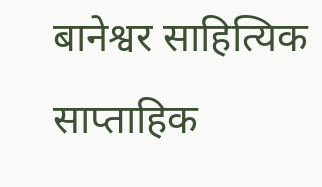बानेश्वर साहित्यिक साप्ताहिक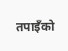तपाइँको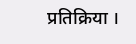प्रतिक्रिया ।